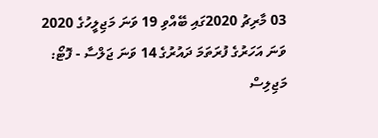03 މާރިޗު 2020ގައި ބޭއްވި 19 ވަނަ މަޖިލީހުގެ 2020 ވަނަ އަހަރުގެ ފުރަތަމަ ދައުރުގެ 14 ވަނަ ޖަލްސާ - ފޮޓޯ: މަޖިލިސް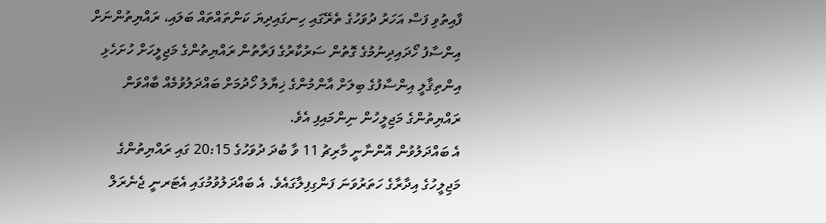ފާއިތުވި ފަސް އަހަރު ދުވަހުގެ ތެރޭގައި ހިނގައިދިޔަ ކަންތައްތައް ބަލައި، ރައްޔިތުންނަށް އިންސާފު ހޯދައިދިނުމުގެ ގޮތުން ސަރުކާރުގެ ފަރާތުން ރައްޔިތުންގެ މަޖިލީހަށް ހުށަހެޅި އިންތިޤާލީ އިންސާފުގެ ބިލަށް އާންމުންގެ ޚިޔާލު ހޯދުމަށް ބައްދަލުވުމެއް ބާއްވަން ރައްޔިތުންގެ މަޖިލީހުން ނިންމައިފި އެވެ.
އެ ބައްދަލުވުން އޮންނާނީ މާރިޗު 11 ވާ ބުދަ ދުވަހުގެ 20:15 ގައި ރައްޔިތުންގެ މަޖިލީހުގެ އިދާރާގެ ހަތަރުވަނަ ފަންގިފިލާގައެވެ. އެ ބައްދަލުވުމުގައި އެޓަރނީ ޖެނެރަލް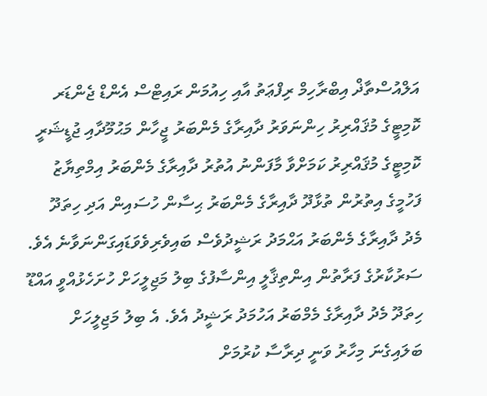އަލްއުސްތާޛް އިބްރާހިމް ރިފްޢަތު އާއި ހިއުމަން ރައިޓްސް އެންޑް ޖެންޑަރ ކޮމިޓީގެ މުޤައްރިރު ހިންނަވަރު ދާއިރާގެ މެންބަރު ޖީހާން މަޙުމޫދާއި ޖުޑީޝަރީ ކޮމިޓީގެ މުޤައްރިރު ކަމަށްވާ މާފަންނު އުތުރު ދާއިރާގެ މެންބަރު އިމްތިޔާޒު ފަހުމީގެ އިތުރުން ތުޅާދޫ ދާއިރާގެ މެންބަރު ޙިސާން ހުސައިން އަދި ހިތަދޫ މެދު ދާއިރާގެ މެންބަރު އަޙްމަދު ރަޝީދުވެސް ބައިވެރިވެވަޑައިގަންނަވާނެ އެވެ.
ސަރުކާރުގެ ފަރާތުން އިންތިޤާލީ އިންސާފުގެ ބިލު މަޖިލީހަށް ހުށަހެޅުއްވީ އައްޑޫ ހިތަދޫ މެދު ދާއިރާގެ މެމްބަރު އަހުމަދު ރަޝީދު އެވެ. އެ ބިލު މަޖިލީހަށް ބަލައިގެނަ މިހާރު ވަނީ ދިރާސާ ކުރުމަށް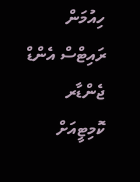ހިއުމަން ރައިޓްސް އެންޑް ޖެންޑާރ ކޮމިޓީއަށް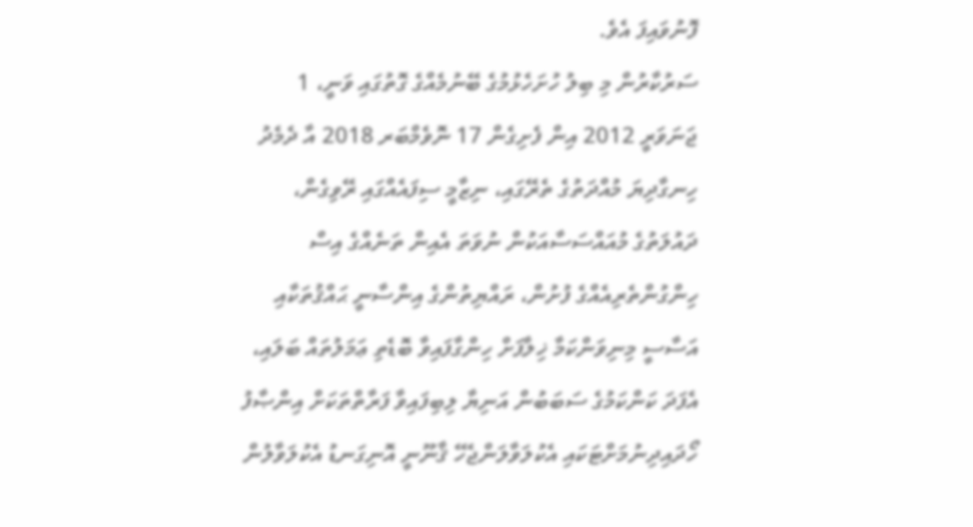ފޮނުވައިފަ އެވެ.
ސަރުކާރުން މި ބިލު ހުށަހެޅުމުގެ ބޭނުމެއްގެ ގޮތުގައި ވަނީ، 1 ޖަނަވަރީ 2012 އިން ފެށިގެން 17 ނޮވެމްބަރ 2018 އާ ދެމެދު ހިނގާދިޔަ މުއްދަތުގެ ތެރޭގައި، ނިޒާމީ ސިފައެއްގައި ރޭވިގެން، ދައުލަތުގެ މުއައްސަސާއަކުން ނުވަތަ އެއިން ތަނެއްގެ އިސް ހިންގުންތެރިއެއްގެ ފުށުން، ރައްޔިތުންގެ އިންސާނީ ޙައްޤުތަކާއި އަސާސީ މިނިވަންކަމާ ޚިލާފަށް ހިންގާފައިވާ ބޮޑެތި ޢަމަލުތައް ބަލައި، އެފަދަ ކަންކަމުގެ ސަބަބުން އަނިޔާ ލިބިފައިވާ ފަރާތްތަކަށް އިންޞާފު ހޯދައިދިނުމަށްޓަކައި އެކުލަވާލަންޖެހޭ ޤާނޫނީ އޮނިގަނޑު އެކުލަވާލުން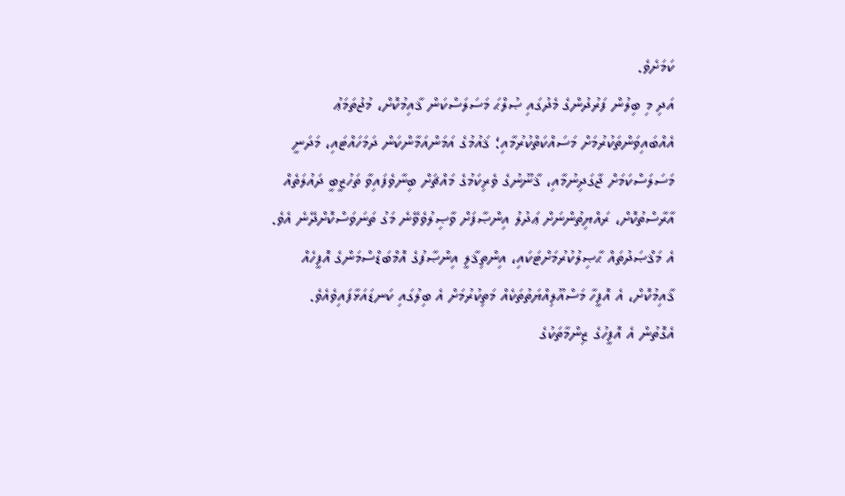ކަމަށެވެ.
އަދި މި ބިލުން ފަރުދުންގެ މެދުގައި ޞުލްޙަ މަސަލަސްކަން ޤާއިމުކޮށް، މުޖުތަމަޢު އެއްބައިވަންތަކުރުމަށް މަސައްކަތްކުރުމާއި؛ ޤައުމުގެ އަމަންއަމާންކަން ދަމަހައްޓައި، މަދަނީ މަސަލަސްކަމަށް ޖާގަދިނުމާއި، ޤާނޫނުގެ ވެރިކަމުގެ މައްޗަށް ބިނާވެފައިވާ ތަހުޒީބީ ދައުލަތެއް އާރާސްތުކޮށް، ރައްޔިތުންނަށް ޢަދުލު އިންޞާފަށް ވާޞިލުވެވޭނެ މަގު ތަނަވަސްކޮށްދޭނެ އެވެ.
އެ މަޤްޞަދުތައް ޙާޞިލުކުރުމަށްޓަކައި، އިންތިޤާލީ އިންޞާފުގެ އޮމްބަޑްސްމަންގެ އޮފީހެއް ޤާއިމުކޮށް، އެ އޮފީހާ މަސްއޫލިއްޔަތުތަކެއް މަތިކުރުމަށް އެ ބިލުގައި ކަނޑައަޅާފައިވެއެވެ.
އެގޮތުން އެ އޮފީހުގެ ޒިންމާތަކުގެ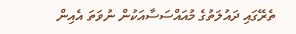ތެރޭގައި ދައުލަތުގެ މުއައްސަސާއަކުން ނުވަތަ އެއިން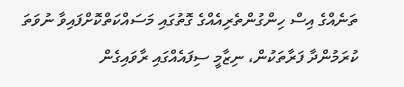ތަނެއްގެ އިސް ހިންގުންތެރިއެއްގެ ގޮތުގައި މަސައްކަތްކޮށްފައިވާ ނުވަތަ ކުރަމުންދާ ފަރާތަކުން، ނިޒާމީ ސިފައެއްގައި ރާވައިގެން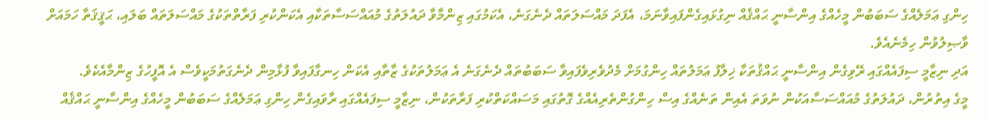ހިންގި ޢަމަލެއްގެ ސަބަބުން މީހެއްގެ އިންސާނީ ޙައްޤެއް ނިގުޅައިގެންފައިވާނަމަ، އެފަދަ މައްސަލަތައް ދެނެގަނެ، އެކަމުގައި ޒިންމާވާ ދައުލަތުގެ މުއައްސަސާތަކާއި އެކަންކުރި ފަރާތްތަކުގެ މައްސަލަތައް ބަލައި، ޙަޤީޤަތާ ހަމައަށް ވާޞިލުވުން ހިމެނެއެވެ.
އަދި ނިޒާމީ ސިފައެއްގައި ރޭވިގެން އިންސާނީ ޙައްޤުތަކާ ޚިލާފު ޢަމަލުތައް ހިންގުމަށް މެދުވެރިވެފައިވާ ސަބަބުތައް ދެނެގަނެ އެ ޢަމަލުތަކުގެ ޒާތާއި އެކަން ހިނގާފައިވާ ފުޅާމިން ދެނެގަތުމަކީވެސް އެ އޮފީހުގެ ޒިންމާއެކެވެ.
މީގެ އިތުރުން، ދައުލަތުގެ މުއައްސަސާއަކުން ނުވަތަ އެއިން ތަނެއްގެ އިސް ހިންގުންތެރިއެއްގެ ގޮތުގައި މަސައްކަތްކުރި ފަރާތަކުން، ނިޒާމީ ސިފައެއްގައި ރާވައިގެން ހިންގި ޢަމަލެއްގެ ސަބަބުން މީހެއްގެ އިންސާނީ ޙައްޤެއް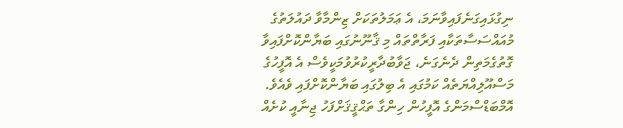ނިގުޅައިގަނެފައިވާނަމަ، އެ ޢަމަލުތަކަށް ޒިންމާވާ ދައުލަތުގެ މުއައްސަސާތަކާއި ފަރާތްތައް މި ޤާނޫނުގައި ބަޔާންކޮށްފައިވާ ގޮތުގެމަތިން ދެނެގަނެ، ޖަވާބުދާރީކުރުވުމަކީވެސް އެ އޮފީހުގެ މަސްއޫލިއްޔަތެއް ކަމުގައި އެ ބިލުގައި ބަޔާންކޮށްފައި ވެއެވެ.
އޮމްބަޑްސްމަންގެ އޮފީހުން ހިންގާ ތަޙްޤީޤަށްފަހު ޖިނާއީ ކުށެއް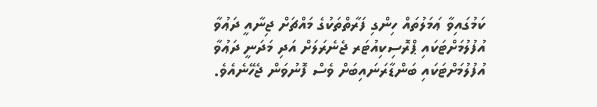ކަމުގައިވާ ޢަމަލުތައް ހިންގި ފަރާތްތަކުގެ މައްޗަށް ޖިނާއީ ދަޢުވާ އުފުލުމަށްޓަކައި ޕްރޮސިކިއުޓަރ ޖެނެރަލަށް އަދި މަދަނީ ދަޢުވާ އުފުލުމަށްޓަކައި ބަންޑާރަނައިބަށް ވެސް ފޮނުވަން ޖެހޭނެއެވެ.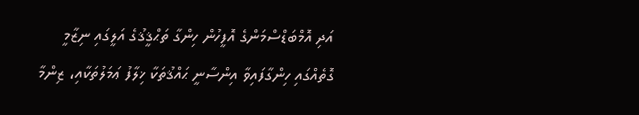އަދި އޮމްބަޑްސްމަންގެ އޮފީހުން ހިންގާ ތަޙްޤީޤުގެ އަލީގައި ނިޒާމީ ގޮތެއްގައި ހިންގާފައިވާ އިންސާނީ ޙައްޤުތަކާ ޚިލާފު ޢަމަލުތަކާއި، ޒިންމާ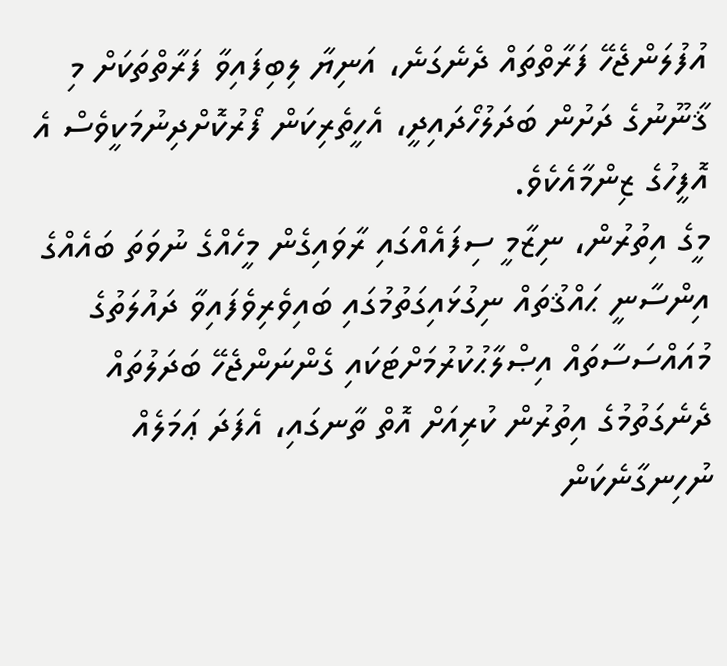އުފުލަންޖެހޭ ފަރާތްތައް ދެނެގަނެ، އަނިޔާ ލިބިފައިވާ ފަރާތްތަކަށް މި ޤާނޫނުގެ ދަށުން ބަދަލުހޯދައިދީ، އެހީތެރިކަން ފޯރުކޮށްދިނުމަކީވެސް އެ އޮފީހުގެ ޒިންމާއެކެވެ.
މީގެ އިތުރުން، ނިޒާމީ ސިފައެއްގައި ރާވައިގެން މީހެއްގެ ނުވަތަ ބައެއްގެ އިންސާނީ ޙައްޤުތައް ނިގުޅައިގަތުމުގައި ބައިވެރިވެފައިވާ ދައުލަތުގެ މުއައްސަސާތައް އިޞްލާޙުކުރުމަށްޓަކައި ގެންނަންޖެހޭ ބަދަލުތައް ދެނެގަތުމުގެ އިތުރުން ކުރިއަށް އޮތް ތާނގައި، އެފަދަ ޢަމަލެއް ނުހިނގާނެކަން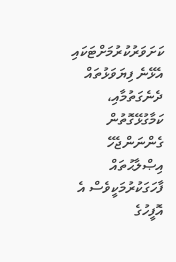ކަށަވަރުކުރުމަށްޓަކައި އެޅޭނެ ފިޔަވަޅުތައް ދެނެގަތުމާއި، ކަމާގުޅޭގޮތުން ގެންނަންޖެހޭ އިޞްލާޙުތައް ފާހަގަކުރުމަކީވެސް އެ އޮފީހުގެ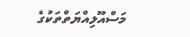މަސްއޫލިއްޔަތްތަކުގެ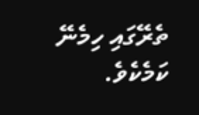ތެރޭގައި ހިމެނޭ ކަމެކެވެ.